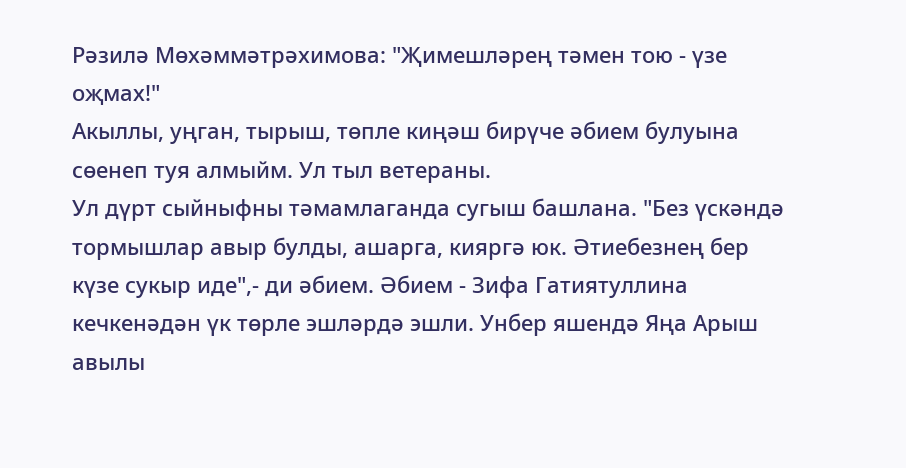Рәзилә Мөхәммәтрәхимова: "Җимешләрең тәмен тою - үзе оҗмах!"
Акыллы, уңган, тырыш, төпле киңәш бирүче әбием булуына сөенеп туя алмыйм. Ул тыл ветераны.
Ул дүрт сыйныфны тәмамлаганда сугыш башлана. "Без үскәндә тормышлар авыр булды, ашарга, кияргә юк. Әтиебезнең бер күзе сукыр иде",- ди әбием. Әбием - Зифа Гатиятуллина кечкенәдән үк төрле эшләрдә эшли. Унбер яшендә Яңа Арыш авылы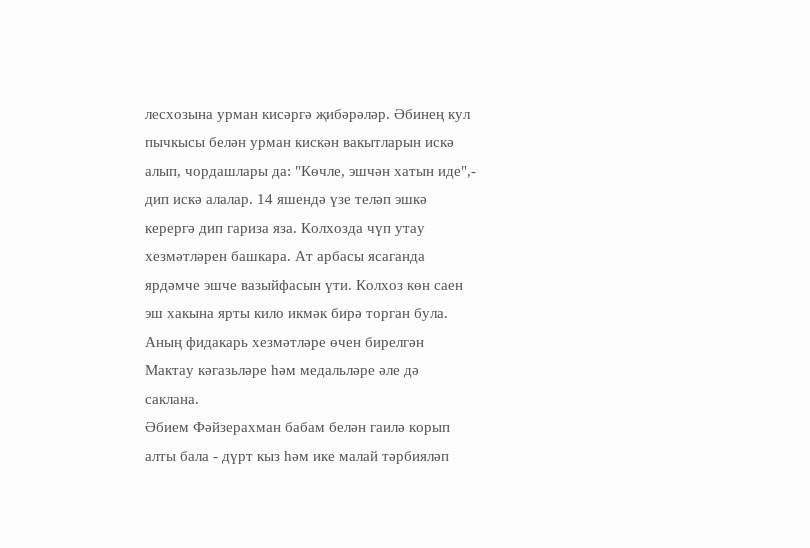лесхозына урман кисәргә җибәрәләр. Әбинең кул пычкысы белән урман кискән вакытларын искә алып, чордашлары да: "Көчле, эшчән хатын иде",- дип искә алалар. 14 яшендә үзе теләп эшкә керергә дип гариза яза. Колхозда чүп утау хезмәтләрен башкара. Ат арбасы ясаганда ярдәмче эшче вазыйфасын үти. Колхоз көн саен эш хакына ярты кило икмәк бирә торган була. Аның фидакарь хезмәтләре өчен бирелгән Мактау кәгазьләре һәм медальләре әле дә саклана.
Әбием Фәйзерахман бабам белән гаилә корып алты бала - дүрт кыз һәм ике малай тәрбияләп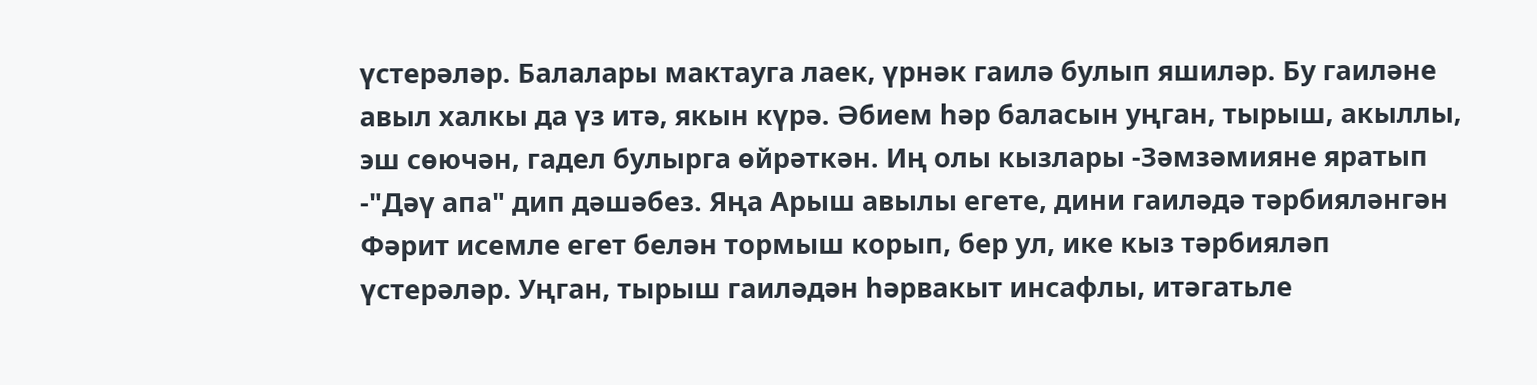үстерәләр. Балалары мактауга лаек, үрнәк гаилә булып яшиләр. Бу гаиләне авыл халкы да үз итә, якын күрә. Әбием һәр баласын уңган, тырыш, акыллы, эш сөючән, гадел булырга өйрәткән. Иң олы кызлары -Зәмзәмияне яратып -"Дәү апа" дип дәшәбез. Яңа Арыш авылы егете, дини гаиләдә тәрбияләнгән Фәрит исемле егет белән тормыш корып, бер ул, ике кыз тәрбияләп үстерәләр. Уңган, тырыш гаиләдән һәрвакыт инсафлы, итәгатьле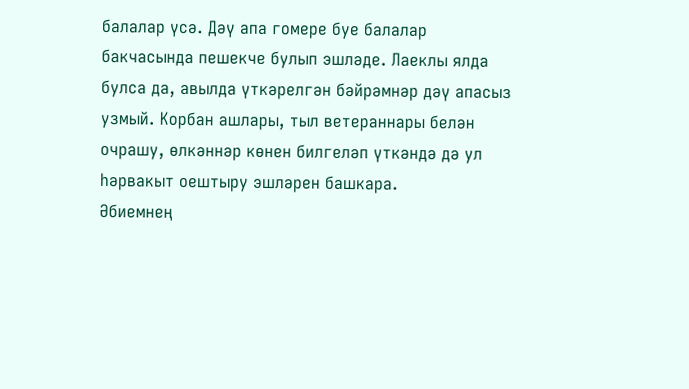балалар үсә. Дәү апа гомере буе балалар бакчасында пешекче булып эшләде. Лаеклы ялда булса да, авылда үткәрелгән бәйрәмнәр дәү апасыз узмый. Корбан ашлары, тыл ветераннары белән очрашу, өлкәннәр көнен билгеләп үткәндә дә ул һәрвакыт оештыру эшләрен башкара.
Әбиемнең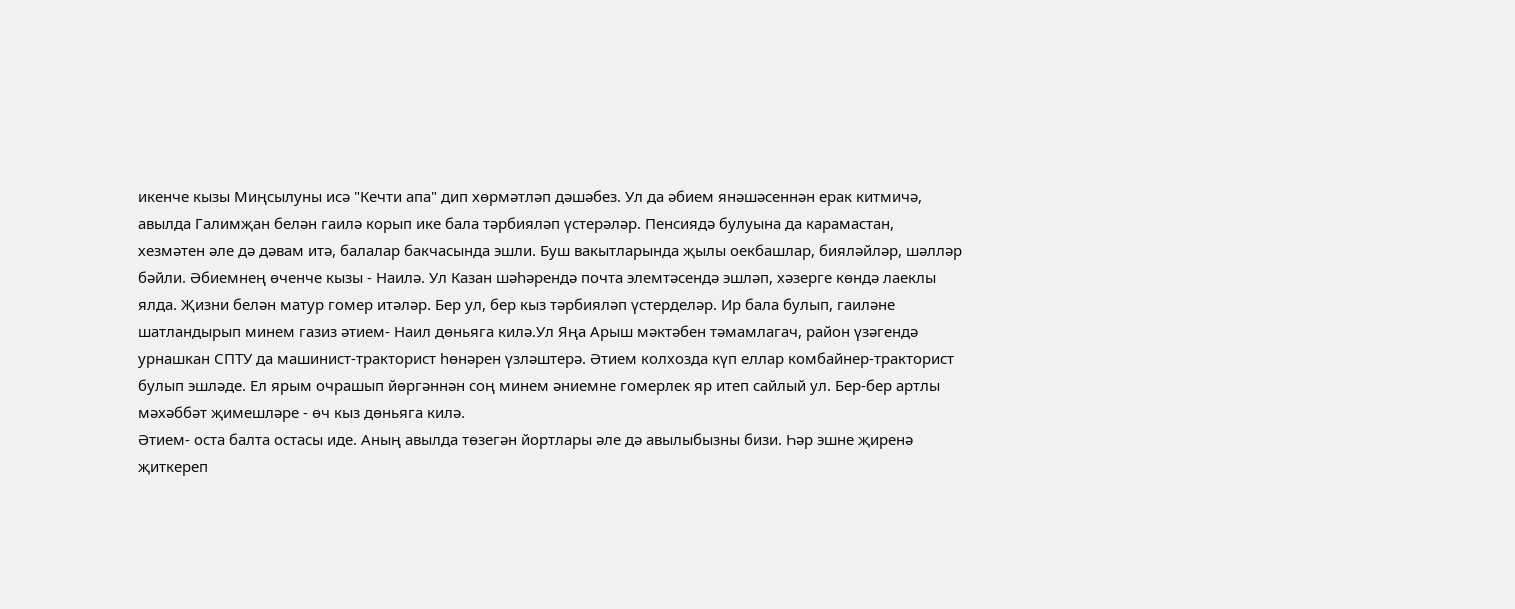икенче кызы Миңсылуны исә "Кечти апа" дип хөрмәтләп дәшәбез. Ул да әбием янәшәсеннән ерак китмичә, авылда Галимҗан белән гаилә корып ике бала тәрбияләп үстерәләр. Пенсиядә булуына да карамастан, хезмәтен әле дә дәвам итә, балалар бакчасында эшли. Буш вакытларында җылы оекбашлар, бияләйләр, шәлләр бәйли. Әбиемнең өченче кызы - Наилә. Ул Казан шәһәрендә почта элемтәсендә эшләп, хәзерге көндә лаеклы ялда. Җизни белән матур гомер итәләр. Бер ул, бер кыз тәрбияләп үстерделәр. Ир бала булып, гаиләне шатландырып минем газиз әтием- Наил дөньяга килә.Ул Яңа Арыш мәктәбен тәмамлагач, район үзәгендә урнашкан СПТУ да машинист-тракторист һөнәрен үзләштерә. Әтием колхозда күп еллар комбайнер-тракторист булып эшләде. Ел ярым очрашып йөргәннән соң минем әниемне гомерлек яр итеп сайлый ул. Бер-бер артлы мәхәббәт җимешләре - өч кыз дөньяга килә.
Әтием- оста балта остасы иде. Аның авылда төзегән йортлары әле дә авылыбызны бизи. Һәр эшне җиренә җиткереп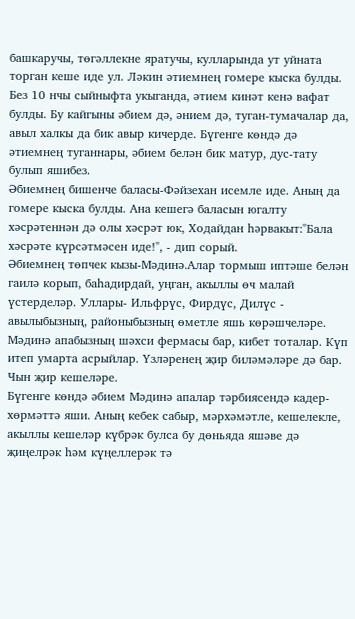башкаручы, төгәллекне яратучы, кулларында ут уйната торган кеше иде ул. Ләкин әтиемнең гомере кыска булды. Без 10 нчы сыйныфта укыганда, әтием кинәт кенә вафат булды. Бу кайгыны әбием дә, әнием дә, туган-тумачалар да, авыл халкы да бик авыр кичерде. Бүгенге көндә дә әтиемнең туганнары, әбием белән бик матур, дус-тату булып яшибез.
Әбиемнең бишенче баласы-Фәйзехан исемле иде. Аның да гомере кыска булды. Ана кешегә баласын югалту хәсрәтеннән дә олы хәсрәт юк, Ходайдан һәрвакыт:"Бала хәсрәте күрсәтмәсен иде!", - дип сорый.
Әбиемнең төпчек кызы-Мәдинә.Алар тормыш иптәше белән гаилә корып, баһадирдай, уңган, акыллы өч малай үстерделәр. Уллары- Ильфрүс, Фирдүс, Дилүс - авылыбызның, районыбызның өметле яшь көрәшчеләре. Мәдинә апабызның шәхси фермасы бар, кибет тоталар. Күп итеп умарта асрыйлар. Үзләренең җир биләмәләре дә бар. Чын җир кешеләре.
Бүгенге көндә әбием Мәдинә апалар тәрбиясендә кадер-хөрмәттә яши. Аның кебек сабыр, мәрхәмәтле, кешелекле, акыллы кешеләр күбрәк булса бу дөньяда яшәве дә җиңелрәк һәм күңеллерәк тә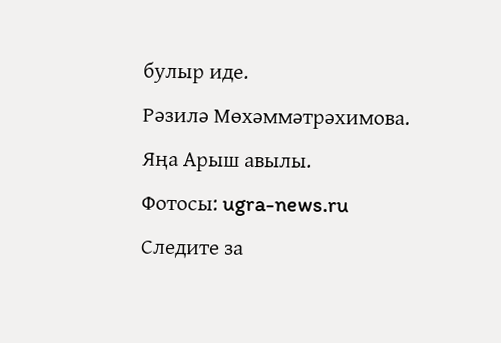булыр иде.
Рәзилә Мөхәммәтрәхимова.
Яңа Арыш авылы.
Фотосы: ugra-news.ru
Следите за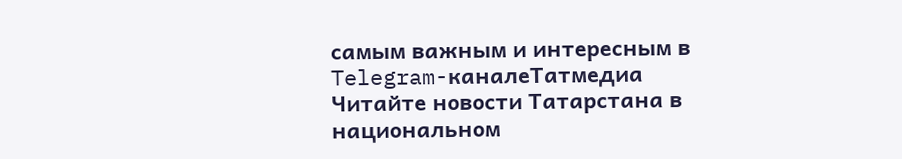самым важным и интересным в Telegram-каналеТатмедиа
Читайте новости Татарстана в национальном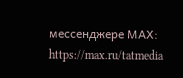мессенджере MАХ: https://max.ru/tatmedia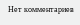Нет комментариев